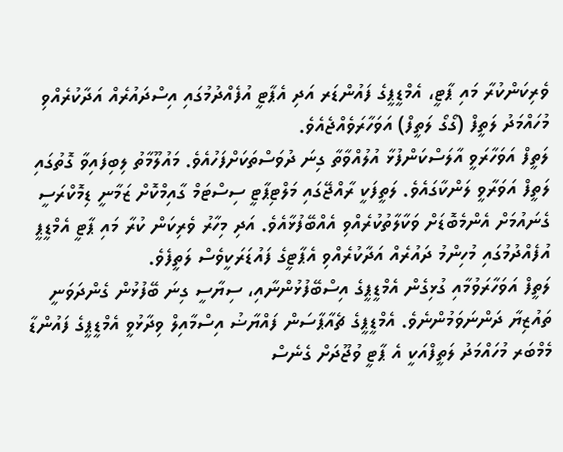ވެރިކަންކުރާ މައި ޕާޓީ، އެމްޑީޕީގެ ފައުންޑަރ އަދި އެޕާޓީ އުފެއްދުމުގައި އިސްދައުރެއް އަދާކުރެއްވި މުހައްމަދު ލަތީފް (ގޯގޯ ލަތީފް) އަވަހާރަވެއްޖެއެވެ.
ލަތީފް އަވަހާރަވީ އާލަސްކަންފުޅާ އުލުއްވާތާ ގިނަ ދުވަސްތަކަށްފަހުއެވެ. މައުލޫމާތު ލިބިފައިވާ ގޮތުގައި ލަތީފް އަވަރާވީ ލަންކާގައެވެ. ލަތީފަކީ ރާއްޖޭގައި މަލްޓިޕާޓީ ސިސްޓަމް ގާއިމްކޮށް ޒަމާނީ ޑިމޮކްރަސީ ގެނައުމަށް އެންމެބޮޑަށް ވަކާލާތުކުރެއްވި އެއްބޭފުޅާއެވެ. އަދި މިހާރު ވެރިކަން ކުރާ މައި ޕާޓީ އެމްޑީޕީ އުފެއްދުމުގައި މުހިންމު ދައުރެއް އަދާކުރެއްވި އެޕާޓީގެ ފައުޑަރަކީވެސް ލަތީފެވެ.
ލަތީފް އަވަހާރަވުމާއި ގުޅިގެން އެމްޑީޕީގެ އިސްބޭފުޅުންނާއި، ސިޔާސީ ގިނަ ބޭފުޅުން ގެންދަވަނީ ތައުޒިޔާ ދަންނަވަމުންނެވެ. އެމްޑީޕީގެ ޗެއާޕާސަން ފައްޔާޟު އިސްމާއިލް ވިދާޅުވީ އެމްޑީޕީގެ ފައުންޑާ މެމްބަރ މުހައްމަދު ލަތީފްއަކީ އެ ޕާޓީ ވުޖޫދަށް ގެނެސް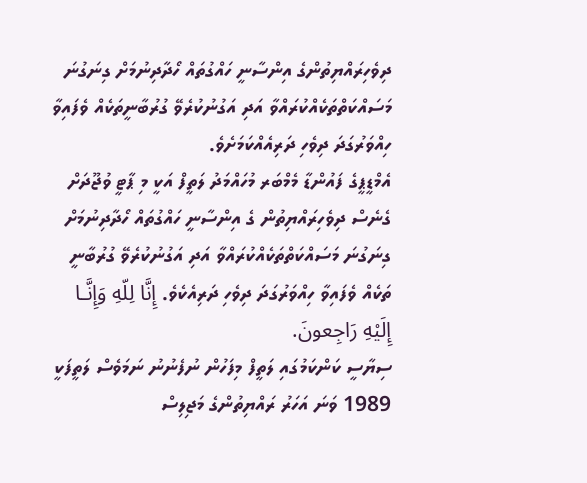ދިވެހިރައްޔިތުންގެ އިންސާނީ ހައްގުތައް ހޯދާދިނުމަށް ގިނަގުނަ މަސައްކަތްތަކެއްކުރައްވާ އަދި އަގުނުކުރެވޭ ގުރުބާނީތަކެއް ވެފައިވާ ހިއްވަރުގަދަ ދިވެހި ދަރިއެއްކަމަށެވެ.
އެމްޑީޕީގެ ފައުންޑާ މެމްބަރ މުހައްމަދު ލަތީފް އަކީ މި ޕާޓީ ވުޖޫދަށް ގެނެސް ދިވެހިރައްޔިތުން ގެ އިންސާނީ ހައްގުތައް ހޯދާދިނުމަށް ގިނަގުނަ މަސައްކަތްތަކެއްކުރައްވާ އަދި އަގުނުކުރެވޭ ގުރުބާނީ ތަކެއް ވެފައިވާ ހިއްވަރުގަދަ ދިވެހި ދަރިއެކެވެ. إِنَّا لِلّهِ وَإِنَّـا إِلَيْهِ رَاجِعونَ.
ސިޔާސީ ކަންކަމުގައި ލަތީފް މިފަހުން ނުފެނުނު ނަމަވެސް ލަތީފަކީ 1989 ވަނަ އަހަރު ރައްޔިތުންގެ މަޖިލިސް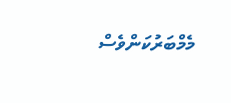މެމްބަރުކަންވެސް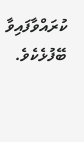ކުރައްވާފައިވާ ބޭފުޅެކެވެ.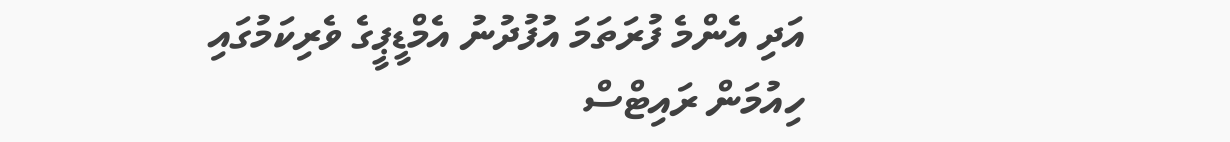އަދި އެންމެ ފުރަތަމަ އުފުދުނު އެމްޑީޕީގެ ވެރިކަމުގައި ހިއުމަން ރައިޓްސް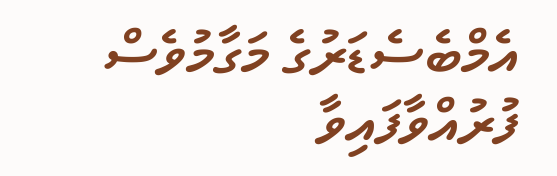އެމްބެސެޑަރުގެ މަގާމުވެސް ފުރުއްވާފައިވާ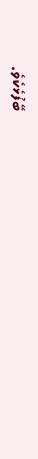ބޭފުޅެކެވެ.